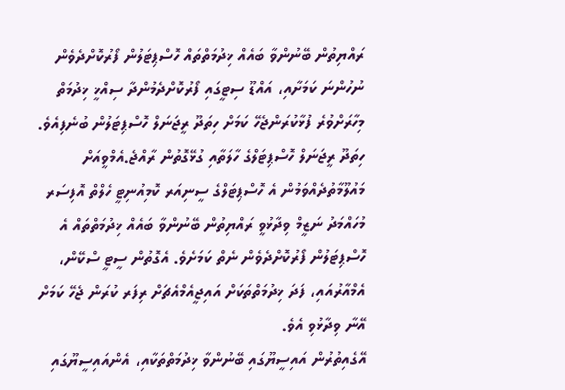ރައްޔިތުން ބޭނުންވާ ބައެއް ޚިދުމަތްތައް ހޮސްޕިޓަލުން ފޯރުކޮށްދެވެން ނުހުންނަ ކަމަށާއި، އައްޑޫ ސިޓީގައި ފޯރުކޮށްދެމުންދާ ސިއްޚީ ޚިދުމަތް މިހާރަށްވުރެ ފުޅާކުރަންޖެހޭ ކަމަށް ހިތަދޫ ރީޖަނަލް ހޮސްޕިޓަލުން ބުނެފިއެވެ.
ހިތަދޫ ރީޖަނަލް ހޮސްޕިޓަލްގެ ހާލަތާއި ގުޅޭގޮތުން ރާއްޖެ.އެމްވީއަށް މައުލޫމާތުދެއްވަމުން އެ ހޮސްޕިޓަލްގެ ސީނިއަރ ކޮމިއުނިޓީ ހެލްތް އޮފިސަރ މުހައްމަދު ނަޒީމް ވިދާޅުވީ ރައްޔިތުން ބޭނުންވާ ބައެއް ޚިދުމަތްތައް އެ ހޮސްޕިޓަލުން ފޯރުކޮށްދެވެން ނެތް ކަމަށެވެ. އެގޮތުން ސީޓީ ސްކޭން، އެމްއާރުއައި، ފަދަ ޚިދުމަތްތަކަށް އައިޖީއެމްއެޗަށް ރިފަރ ކުރަން ޖެހޭ ކަމަށް އޭނާ ވިދާޅުވި އެވެ.
އޭގެއިތުރުން އައިސީޔޫގައި ބޭނުންވާ ޚިދުމަތްތަކާއި، އެންއައިސީޔޫގައި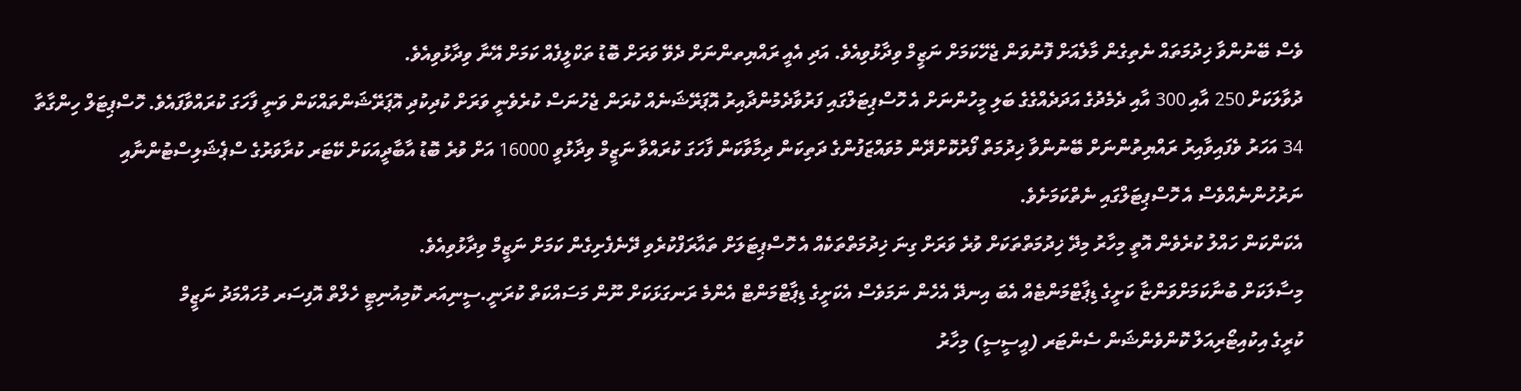ވެސް ބޭނުންވާ ޚިދުމަތައް ނެތިގެން މާލެއަށް ފޮނުވަން ޖެހޭކަމަށް ނަޒީމް ވިދާޅުވިއެވެ. އަދި އެއީ ރައްޔިތންނަށް ދެވޭ ވަރަށް ބޮޑު ތަކްލީފެއް ކަމަށް އޭނާ ވިދާޅުވިއެވެ.
ދުވާލަކަށް 250 އާއި 300 އާއި ދެމެދުގެ އަދަދެއްގެގެ ބަލި މީހުންނަށް އެ ހޮސްޕިޓަލްގައި ފަރުވާދެމުންދާއިރު އޮޕަރޭޝަނެއް ކުރަން ޖެހުނަސް ކުރެވެނީ ވަރަށް ކުދިކުދި އޮޕަރޭޝަންތައްކަން ވަނީ ފާހަގަ ކުރައްވާފައެވެ. ހޮސްޕިޓަލް ހިންގާތާ 34 އަހަރު ވެފައިވާއިރު ރައްޔިތުންނަށް ބޭނުންވާ ޚިދުމަތް ފޯރުކޮށްދޭން މުވައްޒަފުންގެ ދަތިކަން ދިމާވާކަން ފާހަގަ ކުރައްވާ ނަޒީމް ވިދާޅުވީ 16000 އަށް ވުރެ ބޮޑު އާބާދީއަކަށް ކޭޓަރ ކުރާވަރުގެ ސްޕެޝަލިސްޓުންނާއި ނަރުހުންނެއްވެސް އެ ހޮސްޕިޓަލްގައި ނެތްކަމަށެވެ.
އެކަންކަން ހައްލު ކުރެވެން އޮތީ މިހާރު މިދޭ ޚިދުމަތްތަކަށް ވުރެ ވަރަށް ގިނަ ޚިދުމަތްތަކެއް އެ ހޮސްޕިޓަލަށް ތައާރަފްކުރެވި ދޭނެފެށިގެން ކަމަށް ނަޒީމް ވިދާޅުވިއެވެ.
މިސާލަކަށް ބުނާކަމަށްވަންޏާ ކަށީގެ ޑިޕާޓްމަންޓެއް އެބަ އިނދޭ އެހެން ނަމަވެސް އެކަށީގެ ޑިޕާޓްމަންޓް އެންމެ ރަނގަޅަކަށް ނޫން މަސައްކަތް ކުރަނީ.ސީނިއަރ ކޮމިއުނިޓީ ހެލްތް އޮފިސަރ މުހައްމަދު ނަޒީމް
ކުރީގެ އިކުއިޓޯރިއަލް ކޮންވެންޝަން ސެންޓަރ (އީސީސީ) މިހާރު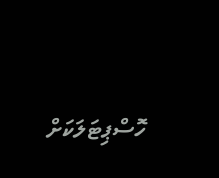ހޮސްޕިޓަލަކަށް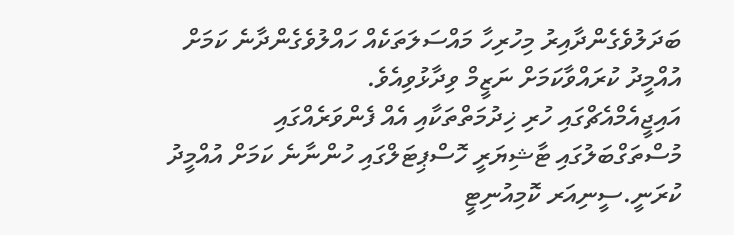ބަދަލުވެގެންދާއިރު މިހުރިހާ މައްސަލަތަކެއް ހައްލުވެގެންދާނެ ކަމަށް އުއްމީދު ކުރައްވާކަމަށް ނަޒީމް ވިދާޅުވިއެވެ.
އައިޖީއެމްއެޗްގައި ހުރި ޚިދުމަތްތަކާއި އެއް ފެންވަރެއްގައި މުސްތަގްބަލުގައި ޓާޝިޔަރީ ހޮސްޕިޓަލްގައި ހުންނާނެ ކަމަށް އުއްމީދު ކުރަނީ.ސީނިއަރ ކޮމިއުނިޓީ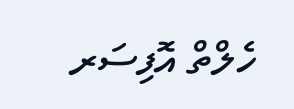ހެލްތް އޮފިސަރ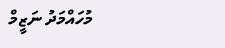މުހައްމަދު ނަޒީމް